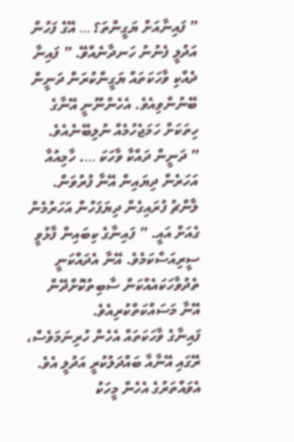” ފައިނާއަށް ޔަގީންތަ؟ … އޭގެ ފަހުން އަދުލީ ފެނުނު ހަނދާނެއްވޭ. ” ފައިނާ ދެއްކި ވާހަކަތައް ޔަގީންކުރަން ދަނީން ބޭނުންވިއެވެ. އެހެންނޫނީ އޭނާގެ ހިތަކަށް ހަމަޖެހުމެއް ނުލިބޭނެއެވެ.
” ދަނީން ދައްކާ ވާހަކަ …. ހާމިއުއާ އަހަރެން ދިޔައިން އޭނާ ފުރުވަން. ލާންޗު ފުރައިގެން ދިޔަފަހުން އަހަރުމެން ގެއަށް އައީ. ” ފައިނާގެ ކިބައިން ފާޅުވީ ސީރިއަސްކަމެވެ. އޭނާ އެދައްކަނީ ތެދުވާހަކައެއްކަން ސާބިތުކޮށްދޭން އޭނާ މަސައްކަތްކުރިއެވެ.
ފައިނާގެ ވާހަކަތައް އެހެން ހުރިނަމަވެސް، ރޭގައި އޭނާއާ ބައްދަލުކުރީ އަދުލީ އެވެ. އެވައްތަރުގެ އެހެން މީހަކު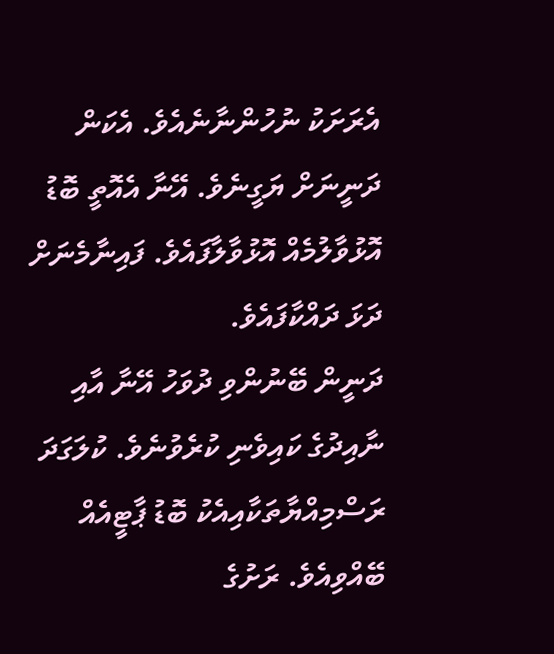އެރަށަކު ނުހުންނާނެއެވެ. އެކަން ދަނީނަށް ޔަގީނެވެ. އޭނާ އެއޮތީ ބޮޑު އޮޅުވާލުމެއް އޮޅުވާލާފައެވެ. ފައިނާމެނަށް ދަޅަ ދައްކާފައެވެ.
ދަނީން ބޭނުންވި ދުވަހު އޭނާ އާއި ނާއިދުގެ ކައިވެނި ކުރެވުނެވެ. ކުލަގަދަ ރަސްމިއްޔާތަކާއިއެކު ބޮޑު ޕާޓީއެއް ބޭއްވިއެވެ. ރަށުގެ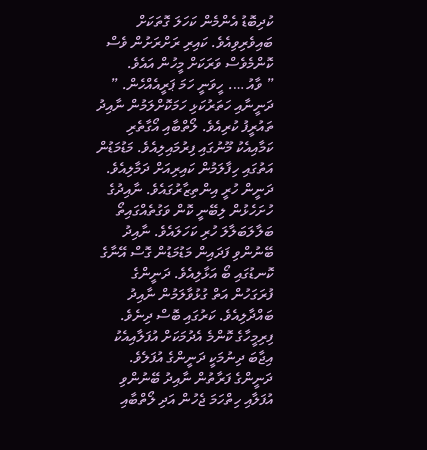ކުދިބޮޑު އެންމެން ކަހަލަ ގޮތަކަށް ބައިވެރިވިއެވެ. ކައިރި ރަށްރަށުން ވެސް ކޮންމެވެސް ވަރަކަށް މީހުން އައެވެ.
” ވާއު …. ހީވަނީ ހަމަ ޕަރީއެއްހެން. ” ދަނީނާއި ހަތަރުކަޅި ހަމަކޮށްލަމުން ނާއިދު ތައުރީފު ކުރިއެވެ. ލޯތްބާއި އޯގާތެރި ކަމާއިއެކު މޫނުގައި ފިރުމައިލިއެވެ. މަޑުމަޑުން އަތުގައި ހިފާލަމުން ކައިރިއަށް ދަމާލިއެވެ.
ދަނީން ހުރީ އިންތިޒާރުގައެވެ. ނާއިދުގެ ހުށަހެޅުން ލިބޭނީ ކޮން ވަގުތެއްގައިތޯ ބަލާލަބަލާލަ ހުރި ކަހަލައެވެ. ނާއިދު ބޭނުންވި ފަދައިން މަޑުމަޑުން ގޮސް އޭނާގެ ކޮނޑުގައި ބޯ އަޅާލިއެވެ. ދަނީންގެ ފުރަގަހުން އަތް ގުޅުވާލަމުން ނާއިދު ބައްދާލިއެވެ. ކަރުގައި ބޮސް ދިނެވެ. ފިރިމީހާގެ ކޮންމެ އެދުމަކަށް އުފަލާއިއެކު އިޖާބަ ދިނުމަކީ ދަނީންގެ އުފަލެވެ.
ދަނީންގެ ފަރާތުން ނާއިދު ބޭނުންވި އުފަލާއި ހިތްހަމަ ޖެހުން އަދި ލޯތްބާއި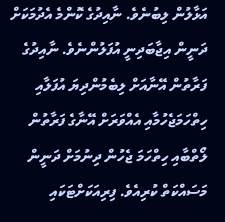އަޅާލުން ލިބުނެވެ. ނާއިދުގެ ކޮންމެ އެދުމަކަށް ދަނީން އިޖާބަދިނީ އުފަލުންނެވެ. ނާއިދުގެ ފަރާތުން އޭނާއަށް ލިބެމުންދިޔަ އުފަލާއި ހިތްހަމަޖެހުމާއި އެއްވަރަށް އޭނާގެ ފަރާތުން ލޯތްބާއި ހިތްހަމަ ޖެހުން ދިނުމަށް ދަނީން މަސައްކަތް ކުރިއެވެ. ފިރިއަކަށްޓަކައި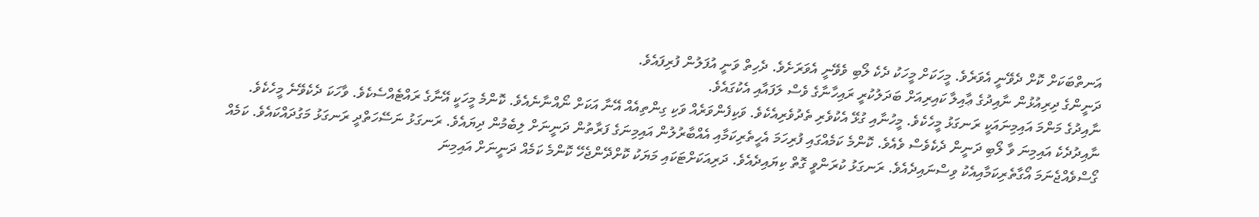އަނތްބަކަށް ކޮށް ދެވޭނީ އެވަރެވެ. މީހަކަށް މީހަކު ދެކެ ލޯބި ވެވޭނީ އެވަރަށެވެ. ދެހިތް ވަނީ އުފަލުން ފުރިފައެވެ.
ދަނީންގެ ދިރިއުޅުން ނާއިދުގެ ޢާއިލާ ކައިރިއަށް ބަދަލުކުރީ ރައިހާނާގެ ވެސް ލަފައާއި އެކުގައެވެ.
ނާއިދުގެ މަންމަ އައިމިނައަކީ ރަނގަޅު މީހެކެވެ. މީހުނާއި ގުޅޭ އެކުވެރި ތެދުވެރިއެކެވެ. ވަކިފެންވަރެއް ވަކި ގިންތިއެއް އޭނާ އަކަށް ނޯއްނާނެއެވެ. ކޮންމެ މީހަކީ އޭނާގެ ރައްޓެއްސެކެވެ. ވާހަކަ ދެކެވޭނެ މީހެކެވެ.
ނާއިދުދެކެ އައިމިނަ ވާ ލޯބި ދަނީން ދެކެވެސް ވެއެވެ. ކޮންމެ ކަމެއްގައި ފުރިހަމަ އެހީތެރިކަމާއި އެއްބާރުލުން އައިމިނަގެ ފަރާތުން ދަނީނަށް ލިބެމުން ދިޔައެވެ. ރަނގަޅު ނަސޭހަތްދީ ރަނގަޅު މަގުދައްކައެވެ. ކަމެއް ގޯސްވެއްޖެނަމަ އޯގާތެރިކަމާއިއެކު ވިސްނައިދެއެވެ. ރަނގަޅު ކުރަންވީ ގޮތް ކިޔައިދެއެވެ. ދަރިއަކަށްޓަކައި މަޔަކު ކޮށްދޭންޖެހޭ ކޮންމެ ކަމެއް ދަނީނަށް އައިމިނަ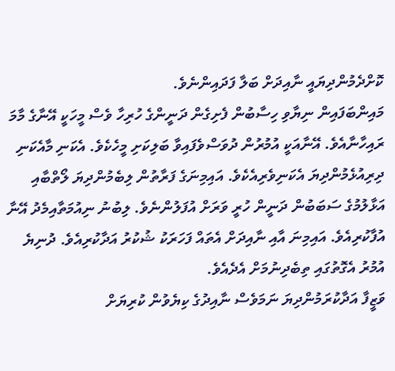ކޮށްދެމުންދިޔައީ ނާއިދަށް ބަލާ ފަދައިންނެވެ.
މައިންބަފައިން ނިޔާވި ހިސާބުން ފެށިގެން ދަނީންގެ ހުރިހާ ވެސް މީހަކީ އޭނާގެ މާމަ ރައިހާނާއެވެ. އޭނާއަކީ އުމުރުން ދުވަސްވެފައިވާ ބަލިކަށި މީހެކެވެ. އެކަނި މާއެކަނި ދިރިއުޅެމުންދިޔަ އެކަނިވެރިއެކެވެ. އައިމިނަގެ ފަރާތުން ލިބެމުންދިޔަ ލޯތްބާއި އަޅާލުމުގެ ސަބަބުން ދަނީން ހުރީ ވަރަށް އުފަލުންނެވެ. ލިބުނު ނިއުމަތާއިމެދު އޭނާ އުފާކުރިއެވެ. އައިމިނަ އާއި ނާއިދަށް އެތައް ފަހަރަކު ޝުކުރު އަދާކުރިއެވެ. ދުނިޔެ އުމުރު އެގޮތުގައި ތިބެދިނުމަށް އެދެއެވެ.
ވަޒީފާ އަދާކުރަމުންދިޔަ ނަމަވެސް ނާއިދުގެ ކިޔެވުން ކުރިޔަށް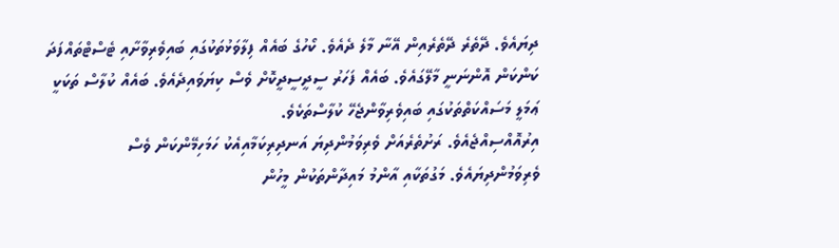ދިޔައެވެ. ދޭތެރެ ދޭތެރެއިން އޭނާ މާލެ ދެއެވެ. ކޯހުގެ ބައެއް ފިލާވަޅުތަކުގައި ބައިވެރިވާށާއި ޓެސްޓްތައްފަދަ ކަންކަން އޮންނަނީ މާލޭގައެވެ. ބައެއް ފަހަރު ސީދީސީދީކޮށް ވެސް ކިޔަވައިދެއެވެ. ބައެއް ކުލާސް ތަކަކީ ޢަމަލީ މަސައްކަތްތަކުގައި ބައިވެރިވާންޖެހޭ ކުލާސްތަކެވެ.
އިރުއޮއްސިއްޖެއެވެ. ރަށުތެރެއަށް ވެރިވަމުންދިޔަ އަނދިރިކަމާއިއެކު ހަމަހިމޭންކަން ވެސް ވެރިވަމުންދިޔައެވެ. މަގުތަކާއި އާންމު މައިދާންތަކުން މީހުން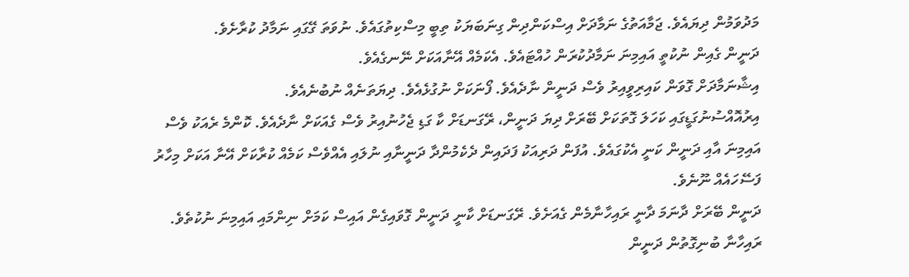މަދުވަމުން ދިޔައެވެ. ޖަމާއަތުގެ ނަމާދަށް އިސްކަންދިން ގިނަބަޔަކު ތިބީ މިސްކިތުގައެވެ. ނުވަތަ ގޭގައި ނަމާދު ކުރާށެވެ.
ދަނީން ގެއިން ނުކުތީ އައިމިނަ ނަމާދުކުރަން ހުއްޓައެވެ. އެކަމެއް އޭނާއަކަށް ނޭނގެއެވެ.
އިޝާނަމާދަށް ގޮވަން ކައިރިވީއިރު ވެސް ދަނީން ނާދެއެވެ. ފޯނަކަށް ނުގުޅެއެވެ. ދިޔަތަނެއް ނުބުނެއެވެ.
އިރުއޮއްސުނުގަޑީގައި ކަހަލަ ގޮތަކަށް ބޭރަށް ދިޔަ ދަނީން، ރޭގަނޑަށް ކާ ގަޑި ޖެހުނުއިރު ވެސް ގެއަކަށް ނާދެއެވެ. ކޮންމެ ރެއަކު ވެސް އައިމިނަ އާއި ދަނީން ކަނީ އެކުގައެވެ. އުފަން ދަރިއަކު ފަދައިން ދެކެމުންދާ ދަނީނާއި ނުލައި އެއްވެސް ކަމެއް ކުރާކަށް އޭނާ އަކަށް މިހާރު ފަސޭހައެއް ނޫނެވެ.
ދަނީން ބޭރަށް ދާނަމަ ދާނީ ރައިހާނާމެން ގެއަށެވެ. ރޭގަނޑަށް ކާނީ ދަނީން ގޮވައިގެން އައިސް ކަމަށް ނިންމައި އައިމިނަ ނުކުތެވެ. ރައިހާނާ ބުނިގޮތުން ދަނީން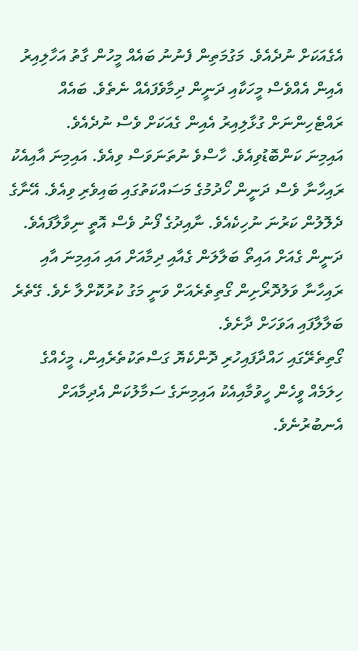އެގެއަކަށް ނުދެއެވެ. މަގުމަތިން ފެނުނު ބައެއް މީހުން ގާތު އަހާލިއިރު އެއިން އެއްވެސް މީހަކާއި ދަނީން ދިމާވެފައެއް ނެތެވެ. ބައެއް ރައްޓެހިންނަށް ގުޅާލިއިރު އެއިން ގެއަކަށް ވެސް ނުދެއެވެ.
އައިމިނަ ކަންބޮޑުވިއެވެ. ހާސްވެ ނުތަނަވަސް ވިއެވެ. އައިމިނަ އާއިއެކު ރައިހާނާ ވެސް ދަނީން ހޯދުމުގެ މަސައްކަތުގައި ބައިވެރި ވިއެވެ. އޭނާގެ ދެލޮލުން ކަރުނަ ނުހިކެއެވެ. ނާއިދުގެ ފޯނު ވެސް އޮތީ ނިވާލާފައެވެ.
ދަނީން ގެއަށް އައިތޯ ބަލާލަން ގެއާއި ދިމާއަށް އައި އައިމިނަ އާއި ރައިހާނާ ވަލުދޮރޯށިން ގޯތިތެރެއަށް ވަނީ މަގު ކުރުކޮށްލާ ށެވެ. ގޭތެރެ ބަލާލާފައި އަވަހަށް ދާށެވެ.
ގޯތިތެރޭގައި ހައްދާފައިހުރި ދޮންކެޔޮ ގަސްތަކުތެރެއިން، މީހެއްގެ ހިލަމެއް ވީހެން ހީވުމާއިއެކު އައިމިނަގެ ސަމާލުކަން އެދިމާއަށް އެނބުރުނެވެ.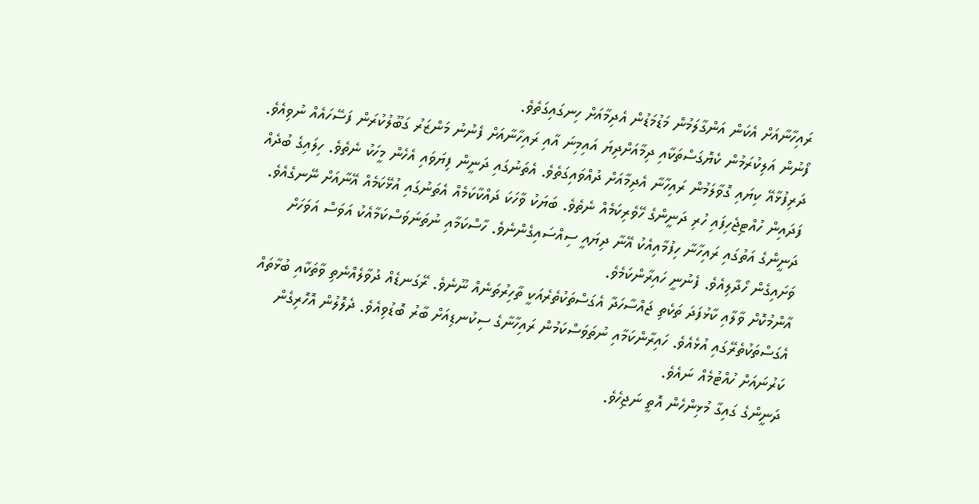ރައިހާނާއަށް އެކަން އަންގާލަމުން މަޑުމަޑުން އެދިމާއަށް ހިނގައިގަތެވެ.
ފޯނުން އަލިކުރަމުން ކެޔޮގަސްތަކާއި ދިމާއަށްދިޔަ އައިމިނަ އާއި ރައިހާނާއަށް ފެނުނު މަންޒަރު ގަބޫލުކުރަން ފަސޭހައެއް ނުވިއެވެ. ދަރިފުޅާއޭ ކިޔައި ގޮވާލަމުން ރައިހާނާ އެދިމާއަށް ދުއްވައިގަތެވެ. އެތަނުގައި ދަނީން ފިޔަވައި އެހެން މީހަކު ނެތެވެ. ހިލައިގެ ބުދެއް ފަދައިން ހުއްޓިޖެހިފައި ހުރި ދަނީންގެ ހޭވެރިކަމެއް ނެތެވެ. ބަޔަކު ވާހަކަ ދައްކާކަމެއް އެތަނުގައި އުޅޭކަމެއް އޭނާއަށް ނޭނގެއެވެ.
ދަނީންގެ އަތުގައި ރައިހާނާ ހިފުމާއިއެކު އޭނާ ދިޔައީ ސިއްސައިގެންނެވެ. ހާސްކަމާއި ނުތަނަވަސްކަމާއެކު އަވަސް އަވަހަށް ވަށައިގެން ހޯދާލިއެވެ. ފެނުނީ ހައިރާންކަމެވެ.
އާންމުކޮށް ވާލާއި ކާޅުފަދަ ތަކެތި ޖައްސާހަދާ އެގަސްތަކުތެރެއަކީ ތާހިރުތަނެއް ނޫނެވެ. ރޭގަނޑެއް ދުވާލެއްނެތި ވާތަކާއި ބުޅާތައް އެގަސްތަކުތެރޭގައި އުޅެއެވެ. ހައިރާންކަމާއި ނުތަވަސްކަމުން ރައިހާނާގެ ސިކުނޑިއަށް ބާރު ބޮޑުވިއެވެ. ދެލޮލުން އޮހޮރިގެން ކަރުނައަށް ހުއްޓުމެއް ނައެވެ.
ދަނީންގެ ގައިގާ މުޅިންހެން އޮތީ ނަޖިހެވެ.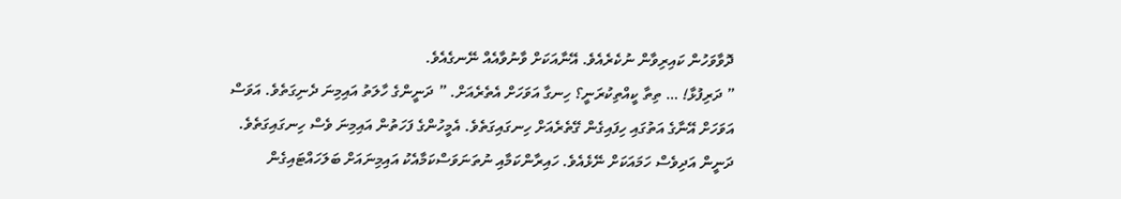ދޮވާވަހުން ކައިރިވާން ނުކެރެއެވެ. އޭނާއަކަށް ވާނުވާއެއް ނޭނގެއެވެ.
” ދަރިފުޅާ! … ތިތާ ކީއްތިކުރަނީ؟ ހިނގާ އަވަހަށް އެތެރެއަށް. ” ދަނީންގެ ހާލަތު އައިމިނަ ދެނިގަތެވެ. އަވަސް އަވަހަށް އޭނާގެ އަތުގައި ހިފައިގެން ގޭތެރެއަށް ހިނގައިގަތެވެ. އެމީހުންގެ ފަހަތުން އައިމިނަ ވެސް ހިނގައިގަތެވެ.
ދަނީން އަދިވެސް ހަމައަކަށް ނޭޅެއެވެ. ހައިރާންކަމާއި ނުތަނަވަސްކަމާއެކު އައިމިނައަށް ބަލަހައްޓައިގެން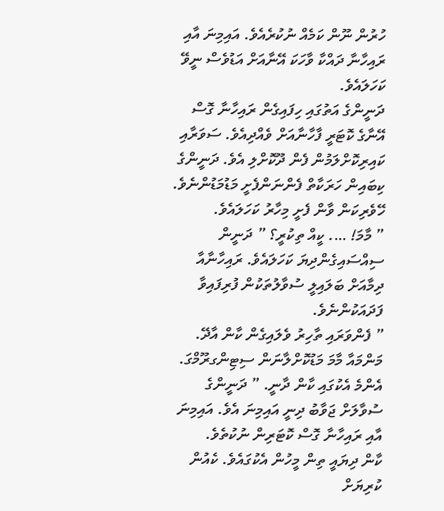ހުރުން ނޫން ކަމެއް ނުކުރެއެވެ. އައިމިނަ އާއި ރައިހާނާ ދައްކާ ވާހަކަ އޭނާއަށް އަޑުވެސް ނީވޭ ކަހަލައެވެ.
ދަނީންގެ އަތުގައި ހިފައިގެން ރައިހާނާ ގޮސް އޭނާގެ ކޮޓަރީ ފާހާނާއަށް ވެއްދިއެވެ. ސަވަރާއި ކައިރިކޮށްލަމުން ފެން ދޫކޮށްލި އެވެ. ދަނީންގެ ކިބައިން ހަރަކާތް ފެންނަންފެށީ މަޑުމަޑުންނެވެ. ހޭވެރިކަން ވާން ފެށީ މިހާރު ކަހަލައެވެ.
” މާމަ! …. ކީއް ތިކުރީ؟ ” ދަނީން ސިއްސައިގެންދިޔަ ކަހަލައެވެ. ރައިހާނާއާ ދިމާއަށް ބަލައިލީ ސުވާލުތަކުން ފުރިފައިވާ ފަދައަކުންނެވެ.
” ފެންވަރައި ތާހިރު ވެލައިގެން ކާން އާދޭ. މަންމައާ މާމަ މަޑުކޮށްލާނަން ސިޓިންގރޫމްގަ. އެންމެ އެކުގައި ކާން ދާނީ. ” ދަނީންގެ ސުވާލަށް ޖަވާބު ދިނީ އައިމިނަ އެވެ. އައިމިނަ އާއި ރައިހާނާ ގޮސް ކޮޓަރިން ނުކުތެވެ.
ކާން ދިޔައީ ތިން މީހުން އެކުގައެވެ. ކެއުން ކުރިޔަށް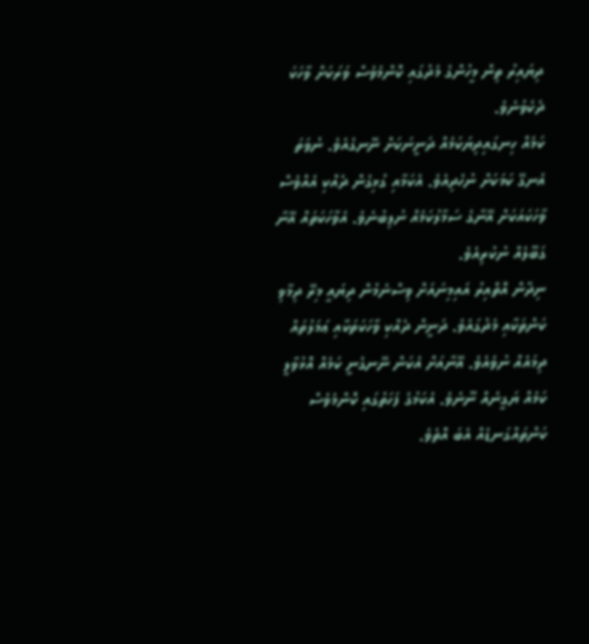ދިޔައިރު ތިން މީހުންގެ މެދުގައި ކޮންމެވެސް ވަރަކަށް ވާހަކަ ދެކެވުނެވެ.
ކަމެއް ހިނގައިދިޔަކަމެއް ދަނީނަކަށް ނޭނގެއެވެ. ނުވަތަ އެނގޭ ކަމަކަށް ނުހެދިއެވެ. އެކަމާއި ގުޅިގެން ދެއްކި އެއްވެސް ވާހަކައަކަށް އޭނާގެ ސަމާލުކަމެއް ނުލިބުނެވެ. އެވާހަކަތައް އޭނާ ގަބޫލެއް ނުކުރިއެވެ.
ނިދާން އޮތްއިރު އައިމިނައަށް ވިސްނެމުން ދިޔައީ މިރޭ ދިމާވި ކަންތަކާއި މެދުގައެވެ. ދަނީން ދެއްކި ވާހަކަތަކާއި ޢަމަލުތައް ދިމައެއް ނުވެއެވެ. އޭނާއަށް އެކަން ނޭނގެނީ ކަމެއް އޮޅުވާލީ ކަމެއް ޔަގީނެއް ނޫނެވެ. އެކަމުގެ ފަހަތުގައި ކޮންމެވެސް ކަންތައްގަނޑެއް އެބަ އޮތެވެ.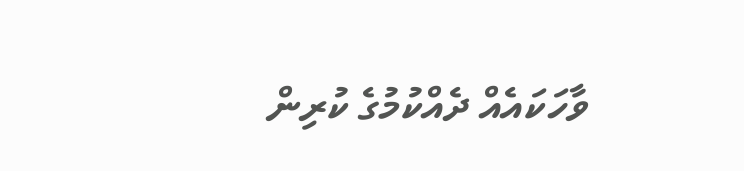ވާހަކައެއް ދެއްކުމުގެ ކުރިން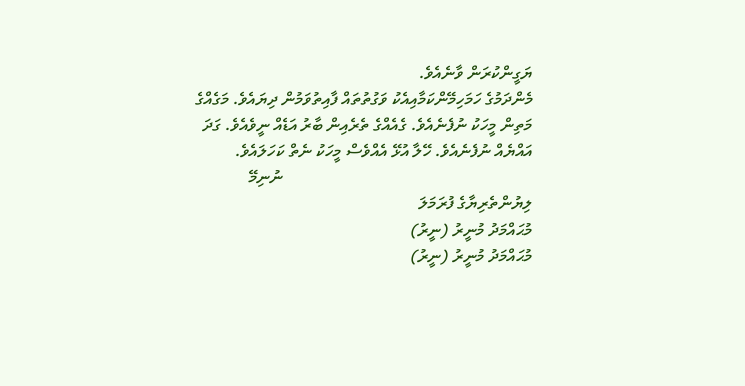ޔަގީންކުރަން ވާނެއެވެ.
މެންދަމުގެ ހަމަހިމޭންކަމާއިއެކު ވަގުތުތައް ފާއިތުވަމުން ދިޔައެވެ. މަގެއްގެ މަތިން މީހަކު ނުފެނެއެވެ. ގެއެއްގެ ތެރެއިން ބާރު އަޑެއް ނީވެއެވެ. ގަދަ އައްޔެއް ނުފެނެއެވެ. ހޭލާ އުޅޭ އެއްވެސް މީހަކު ނެތް ކަހަލައެވެ.
                                                            ނުނިމޭ
ލިޔުންތެރިޔާގެ ފުރަމަލަ
މުޙައްމަދު މުނީރު (ނީރު)
މުޙައްމަދު މުނީރު (ނީރު)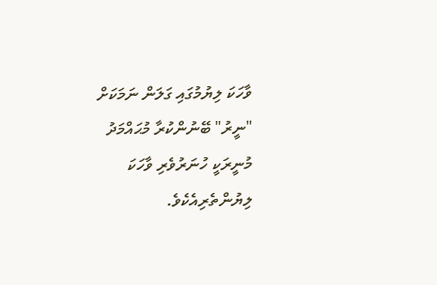ވާހަކަ ލިޔުމުގައި ގަލަން ނަމަކަށް "ނީރު" ބޭނުންކުރާ މުޙައްމަދު މުނީރަކީ ހުނަރުވެރި ވާހަކަ ލިޔުންތެރިއެކެވެ.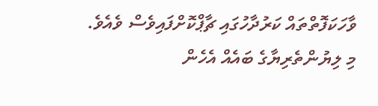ވާހަކަފޮތްތައް ކަރުދާހުގައި ޗާޕްކޮށްފައިވެސް ވެއެވެ.
މި ލިޔުންތެރިޔާގެ ބައެއް އެހެން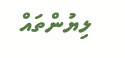ލިޔުންތައް